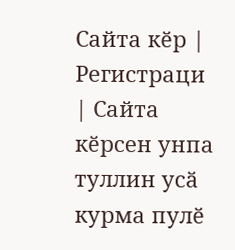Сайта кӗр | Регистраци | Сайта кӗрсен унпа туллин усӑ курма пулӗ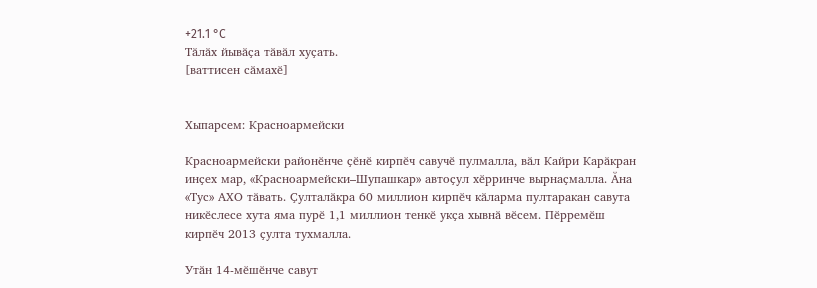+21.1 °C
Тӑлӑх йывӑҫа тӑвӑл хуҫать.
[ваттисен сӑмахӗ]


Хыпарсем: Красноармейски

Красноармейски районӗнче ҫӗнӗ кирпӗч савучӗ пулмалла, вӑл Кайри Карӑкран инҫех мар, «Красноармейски–Шупашкар» автоҫул хӗрринче вырнаҫмалла. Ӑна «Тус» АХО тӑвать. Ҫулталӑкра 60 миллион кирпӗч кӑларма пултаракан савута никӗслесе хута яма пурӗ 1,1 миллион тенкӗ укҫа хывнӑ вӗсем. Пӗрремӗш кирпӗч 2013 ҫулта тухмалла.

Утӑн 14-мӗшӗнче савут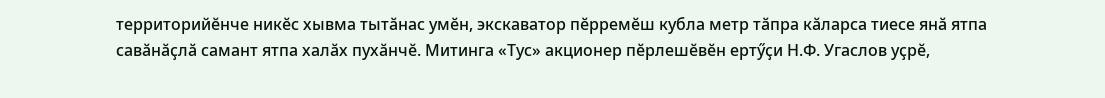территорийӗнче никӗс хывма тытӑнас умӗн, экскаватор пӗрремӗш кубла метр тӑпра кӑларса тиесе янӑ ятпа савӑнӑҫлӑ самант ятпа халӑх пухӑнчӗ. Митинга «Тус» акционер пӗрлешӗвӗн ертӳҫи Н.Ф. Угаслов уҫрӗ,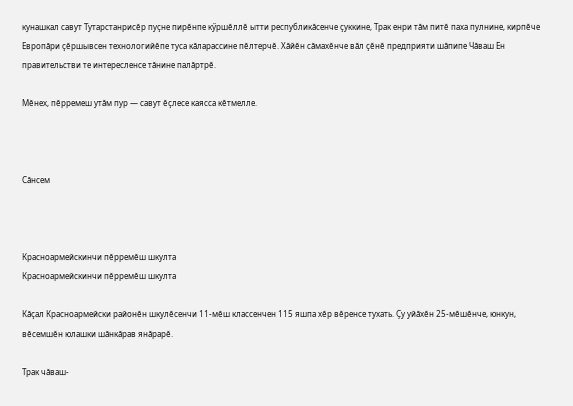кунашкал савут Тутарстанрисӗр пуҫне пирӗнпе кӳршӗллӗ ытти республикӑсенче ҫуккине, Трак енри тӑм питӗ паха пулнине, кирпӗче Европӑри ҫӗршывсен технологийӗпе туса кӑларассине пӗлтерчӗ. Хӑйӗн сӑмахӗнче вӑл ҫӗнӗ предприяти шӑпипе Чӑваш Ен правительстви те интересленсе тӑнине палӑртрӗ.

Мӗнех, пӗрремеш утӑм пур — савут ӗҫлесе каясса кӗтмелле.



Сӑнсем



Красноармейскинчи пӗрремӗш шкулта
Красноармейскинчи пӗрремӗш шкулта

Кӑҫал Красноармейски районӗн шкулӗсенчи 11-мӗш классенчен 115 яшпа хӗр вӗренсе тухать. Ҫу уйӑхӗн 25-мӗшӗнче, юнкун, вӗсемшӗн юлашки шӑнкӑрав янӑрарӗ.

Трак чӑваш-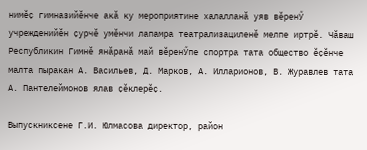нимӗҫ гимназийӗнче акӑ ку мероприятине халалланӑ уяв вӗренӲ учрежденийӗн ҫурчӗ умӗнчи лапамра театрализациленӗ мелпе иртрӗ. Чӑваш Республикин Гимнӗ янӑранӑ май вӗренӲпе спортра тата общество ӗҫӗнче малта пыракан А. Васильев, Д. Марков, А. Илларионов, В. Журавлев тата А. Пантелеймонов ялав ҫӗклерӗҫ.

Выпускниксене Г.И. Юлмасова директор, район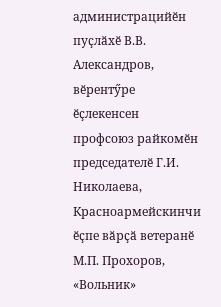администрацийӗн пуҫлӑхӗ В.В. Александров, вӗрентӳре ӗҫлекенсен профсоюз райкомӗн председателӗ Г.И. Николаева, Красноармейскинчи ӗҫпе вӑрҫӑ ветеранӗ М.П. Прохоров, «Вольник»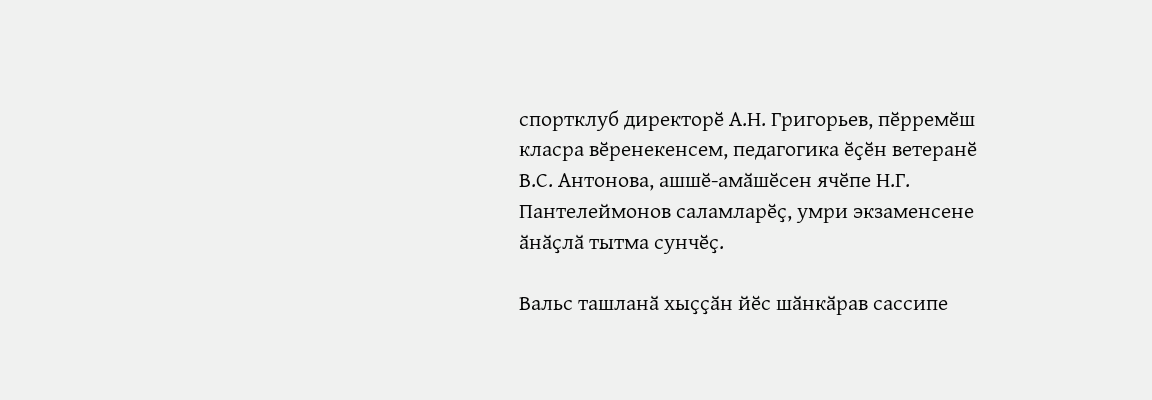спортклуб директорӗ А.Н. Григорьев, пӗрремӗш класра вӗренекенсем, педагогика ӗҫӗн ветеранӗ В.С. Антонова, ашшӗ-амӑшӗсен ячӗпе Н.Г. Пантелеймонов саламларӗҫ, умри экзаменсене ӑнӑҫлӑ тытма сунчӗҫ.

Вальс ташланӑ хыҫҫӑн йӗс шӑнкӑрав сассипе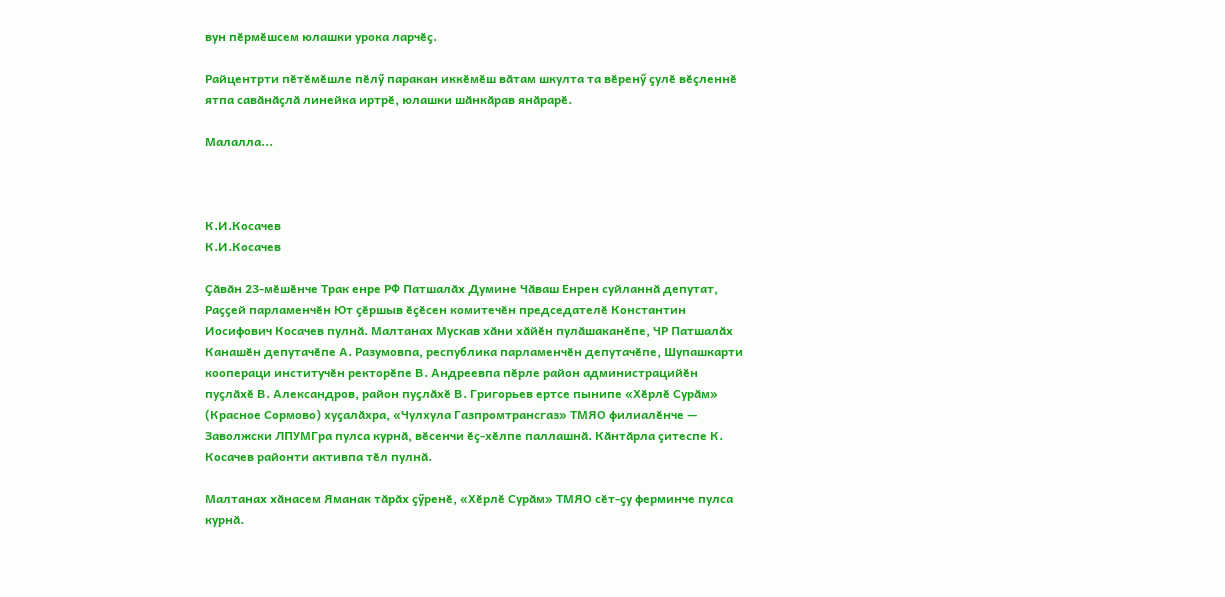вун пӗрмӗшсем юлашки урока ларчӗҫ.

Райцентрти пӗтӗмӗшле пӗлӳ паракан иккӗмӗш вӑтам шкулта та вӗренӳ ҫулӗ вӗҫленнӗ ятпа савӑнӑҫлӑ линейка иртрӗ, юлашки шӑнкӑрав янӑрарӗ.

Малалла...



К.И.Косачев
К.И.Косачев

Ҫӑвӑн 23-мӗшӗнче Трак енре РФ Патшалӑх Думине Чӑваш Енрен суйланнӑ депутат, Раҫҫей парламенчӗн Ют ҫӗршыв ӗҫӗсен комитечӗн председателӗ Константин Иосифович Косачев пулнӑ. Малтанах Мускав хӑни хӑйӗн пулӑшаканӗпе, ЧР Патшалӑх Канашӗн депутачӗпе А. Разумовпа, республика парламенчӗн депутачӗпе, Шупашкарти коопераци институчӗн ректорӗпе В. Андреевпа пӗрле район администрацийӗн пуҫлӑхӗ В. Александров, район пуҫлӑхӗ В. Григорьев ертсе пынипе «Хӗрлӗ Сурӑм» (Красное Сормово) хуҫалӑхра, «Чулхула Газпромтрансгаз» ТМЯО филиалӗнче — Заволжски ЛПУМГра пулса курнӑ, вӗсенчи ӗҫ-хӗлпе паллашнӑ. Кӑнтӑрла ҫитеспе К. Косачев районти активпа тӗл пулнӑ.

Малтанах хӑнасем Яманак тӑрӑх ҫӳренӗ, «Хӗрлӗ Сурӑм» ТМЯО сӗт-ҫу ферминче пулса курнӑ.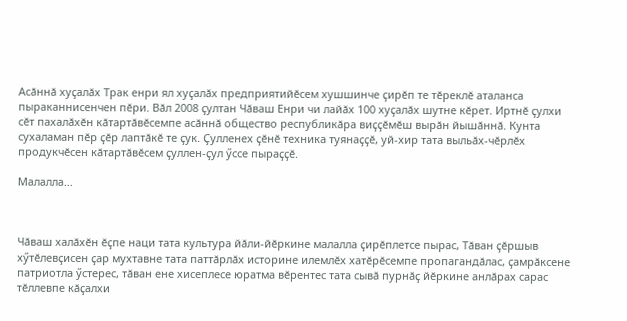Асӑннӑ хуҫалӑх Трак енри ял хуҫалӑх предприятийӗсем хушшинче ҫирӗп те тӗреклӗ аталанса пыраканнисенчен пӗри. Вӑл 2008 ҫултан Чӑваш Енри чи лайӑх 100 хуҫалӑх шутне кӗрет. Иртнӗ ҫулхи сӗт пахалӑхӗн кӑтартӑвӗсемпе асӑннӑ общество республикӑра виҫҫӗмӗш вырӑн йышӑннӑ. Кунта сухаламан пӗр ҫӗр лаптӑкӗ те ҫук. Ҫулленех ҫӗнӗ техника туянаҫҫӗ, уй-хир тата выльӑх-чӗрлӗх продукчӗсен кӑтартӑвӗсем ҫуллен-ҫул ӳссе пыраҫҫӗ.

Малалла...



Чӑваш халӑхӗн ӗҫпе наци тата культура йӑли-йӗркине малалла ҫирӗплетсе пырас, Тӑван ҫӗршыв хӳтӗлевҫисен ҫар мухтавне тата паттӑрлӑх историне илемлӗх хатӗрӗсемпе пропагандӑлас, ҫамрӑксене патриотла ӳстерес, тӑван ене хисеплесе юратма вӗрентес тата сывӑ пурнӑҫ йӗркине анлӑрах сарас тӗллевпе кӑҫалхи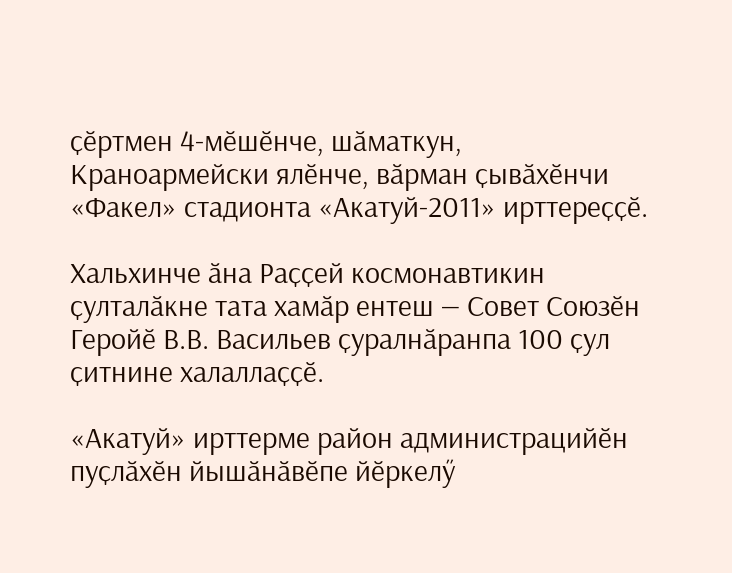ҫӗртмен 4-мӗшӗнче, шӑматкун, Краноармейски ялӗнче, вӑрман ҫывӑхӗнчи «Факел» стадионта «Акатуй-2011» ирттереҫҫӗ.

Хальхинче ӑна Раҫҫей космонавтикин ҫулталӑкне тата хамӑр ентеш — Совет Союзӗн Геройӗ В.В. Васильев ҫуралнӑранпа 100 ҫул ҫитнине халаллаҫҫӗ.

«Акатуй» ирттерме район администрацийӗн пуҫлӑхӗн йышӑнӑвӗпе йӗркелӳ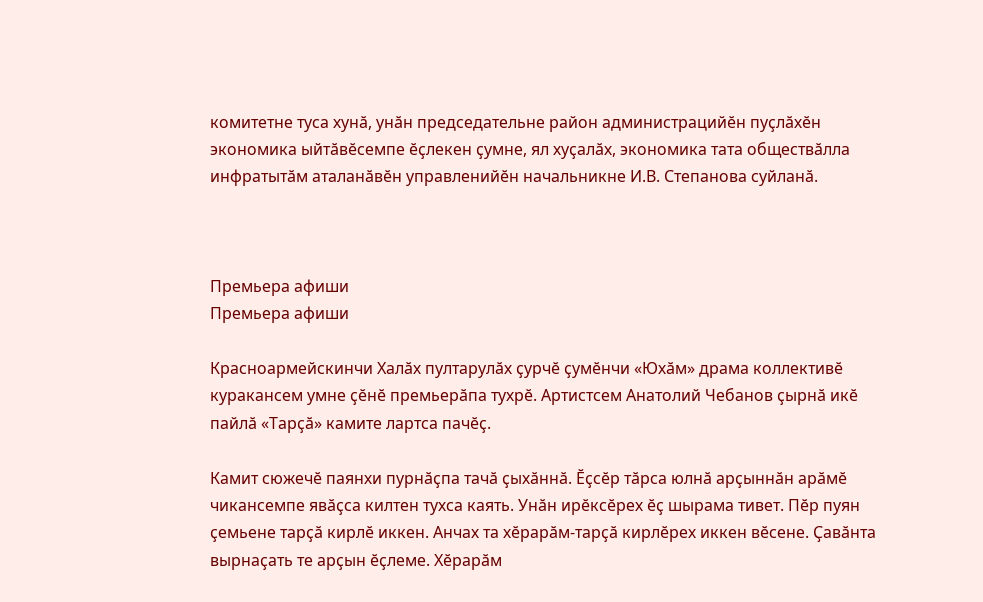комитетне туса хунӑ, унӑн председательне район администрацийӗн пуҫлӑхӗн экономика ыйтӑвӗсемпе ӗҫлекен ҫумне, ял хуҫалӑх, экономика тата обществӑлла инфратытӑм аталанӑвӗн управленийӗн начальникне И.В. Степанова суйланӑ.



Премьера афиши
Премьера афиши

Красноармейскинчи Халӑх пултарулӑх ҫурчӗ ҫумӗнчи «Юхӑм» драма коллективӗ куракансем умне ҫӗнӗ премьерӑпа тухрӗ. Артистсем Анатолий Чебанов ҫырнӑ икӗ пайлӑ «Тарҫӑ» камите лартса пачӗҫ.

Камит сюжечӗ паянхи пурнӑҫпа тачӑ ҫыхӑннӑ. Ӗҫсӗр тӑрса юлнӑ арҫыннӑн арӑмӗ чикансемпе явӑҫса килтен тухса каять. Унӑн ирӗксӗрех ӗҫ шырама тивет. Пӗр пуян ҫемьене тарҫӑ кирлӗ иккен. Анчах та хӗрарӑм-тарҫӑ кирлӗрех иккен вӗсене. Ҫавӑнта вырнаҫать те арҫын ӗҫлеме. Хӗрарӑм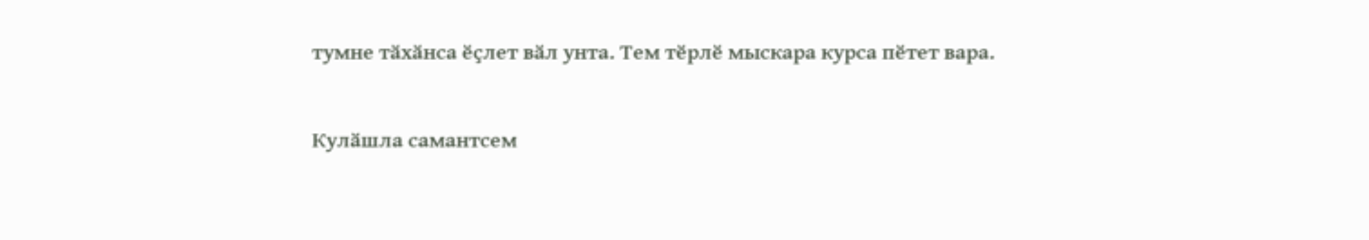тумне тӑхӑнса ӗҫлет вӑл унта. Тем тӗрлӗ мыскара курса пӗтет вара.

Кулӑшла самантсем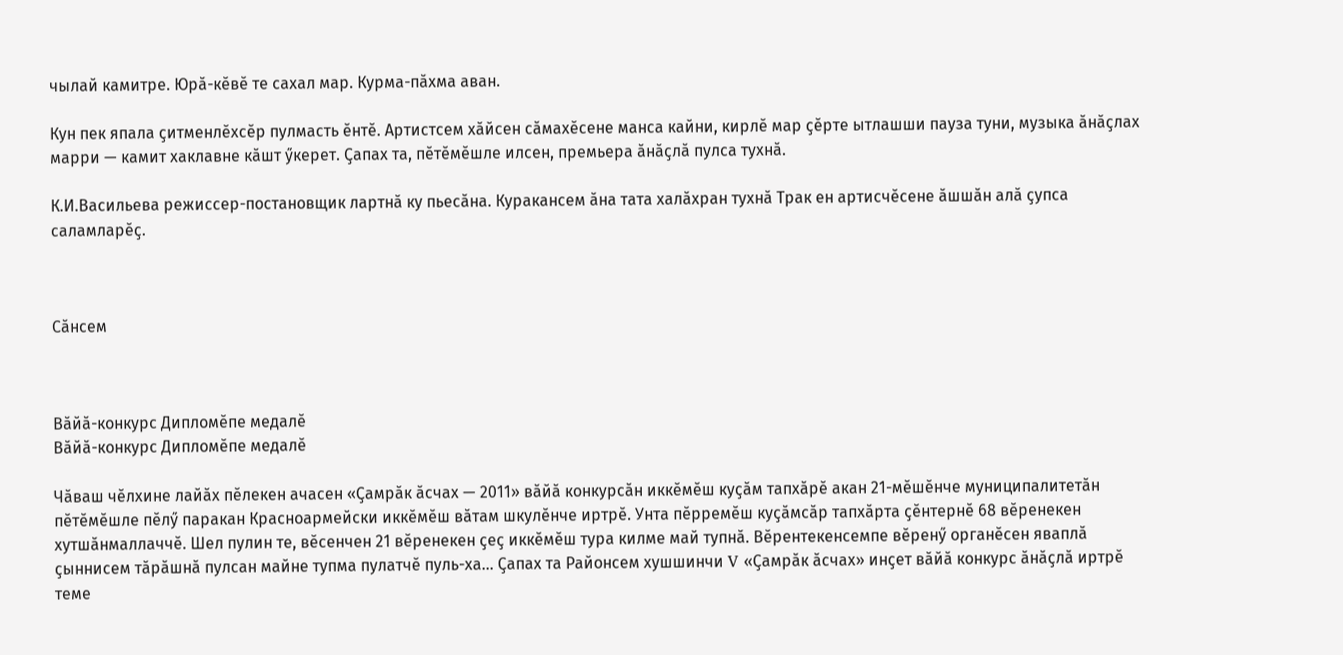чылай камитре. Юрӑ-кӗвӗ те сахал мар. Курма-пӑхма аван.

Кун пек япала ҫитменлӗхсӗр пулмасть ӗнтӗ. Артистсем хӑйсен сӑмахӗсене манса кайни, кирлӗ мар ҫӗрте ытлашши пауза туни, музыка ӑнӑҫлах марри — камит хаклавне кӑшт ӳкерет. Ҫапах та, пӗтӗмӗшле илсен, премьера ӑнӑҫлӑ пулса тухнӑ.

К.И.Васильева режиссер-постановщик лартнӑ ку пьесӑна. Куракансем ӑна тата халӑхран тухнӑ Трак ен артисчӗсене ӑшшӑн алӑ ҫупса саламларӗҫ.



Сӑнсем



Вӑйӑ-конкурс Дипломӗпе медалӗ
Вӑйӑ-конкурс Дипломӗпе медалӗ

Чӑваш чӗлхине лайӑх пӗлекен ачасен «Ҫамрӑк ӑсчах — 2011» вӑйӑ конкурсӑн иккӗмӗш куҫӑм тапхӑрӗ акан 21-мӗшӗнче муниципалитетӑн пӗтӗмӗшле пӗлӳ паракан Красноармейски иккӗмӗш вӑтам шкулӗнче иртрӗ. Унта пӗрремӗш куҫӑмсӑр тапхӑрта ҫӗнтернӗ 68 вӗренекен хутшӑнмаллаччӗ. Шел пулин те, вӗсенчен 21 вӗренекен ҫеҫ иккӗмӗш тура килме май тупнӑ. Вӗрентекенсемпе вӗренӳ органӗсен яваплӑ ҫыннисем тӑрӑшнӑ пулсан майне тупма пулатчӗ пуль-ха... Ҫапах та Районсем хушшинчи V «Ҫамрӑк ӑсчах» инҫет вӑйӑ конкурс ӑнӑҫлӑ иртрӗ теме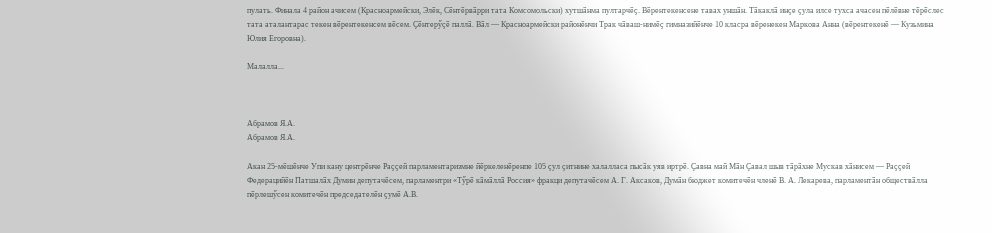пулать. Финала 4 район ачисем (Красноармейски, Элӗк, Сӗнтӗрвӑрри тата Комсомольски) хутшӑнма пултарчӗҫ. Вӗрентекенсене тавах уншӑн. Тӑкаклӑ инҫе ҫула илсе тухса ачасен пӗлӗвне тӗрӗслес тата аталантарас текен вӗрентекенсем вӗсем. Ҫӗнтерӳҫӗ паллӑ. Вӑл — Красноармейски районӗнчи Трак чӑваш-нимӗҫ гимназийӗнче 10 класра вӗренекен Маркова Анна (вӗрентекенӗ — Кузьмина Юлия Егоровна).

Малалла...



Абрамов Я.А.
Абрамов Я.А.

Акан 25-мӗшӗнче Упи кану центрӗнче Раҫҫей парламентаризмне йӗркеленӗренпе 105 ҫул ҫитнине халалласа пысӑк уяв иртрӗ. Ҫавна май Мӑн Ҫавал шыв тӑрӑхне Мускав хӑнисем — Раҫҫей Федерацийӗн Патшалӑх Думин депутачӗсем, парламентри «Тӳрӗ кӑмӑллӑ Россия» фракци депутачӗсем А. Г. Аксаков, Думӑн бюджет комитечӗн членӗ В. А. Лекарева, парламентӑн обществӑлла пӗрлешӳсен комитечӗн председателӗн ҫумӗ А.В.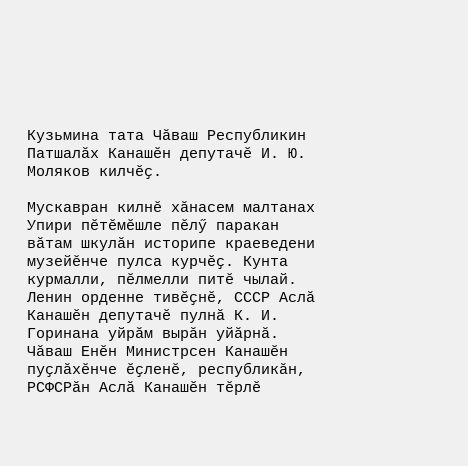Кузьмина тата Чӑваш Республикин Патшалӑх Канашӗн депутачӗ И. Ю. Моляков килчӗҫ.

Мускавран килнӗ хӑнасем малтанах Упири пӗтӗмӗшле пӗлӳ паракан вӑтам шкулӑн историпе краеведени музейӗнче пулса курчӗҫ. Кунта курмалли, пӗлмелли питӗ чылай. Ленин орденне тивӗҫнӗ, СССР Аслӑ Канашӗн депутачӗ пулнӑ К. И. Горинана уйрӑм вырӑн уйӑрнӑ. Чӑваш Енӗн Министрсен Канашӗн пуҫлӑхӗнче ӗҫленӗ, республикӑн, РСФСРӑн Аслӑ Канашӗн тӗрлӗ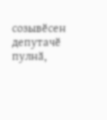созывӗсен депутачӗ пулнӑ,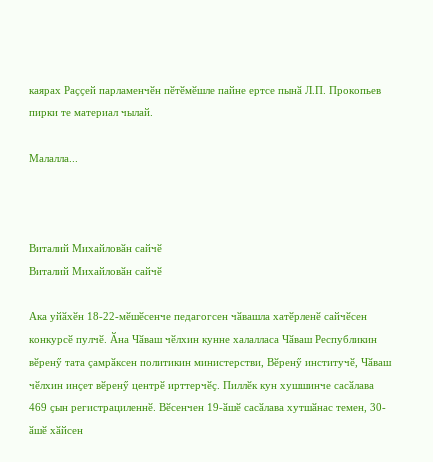каярах Раҫҫей парламенчӗн пӗтӗмӗшле пайне ертсе пынӑ Л.П. Прокопьев пирки те материал чылай.

Малалла...



Виталий Михайловӑн сайчӗ
Виталий Михайловӑн сайчӗ

Ака уйӑхӗн 18-22-мӗшӗсенче педагогсен чӑвашла хатӗрленӗ сайчӗсен конкурсӗ пулчӗ. Ӑна Чӑваш чӗлхин кунне халалласа Чӑваш Республикин вӗренӳ тата ҫамрӑксен политикин министерстви, Вӗренӳ институчӗ, Чӑваш чӗлхин инҫет вӗренӳ центрӗ ирттерчӗҫ. Пиллӗк кун хушшинче сасӑлава 469 ҫын регистрациленнӗ. Вӗсенчен 19-ӑшӗ сасӑлава хутшӑнас темен, 30-ӑшӗ хӑйсен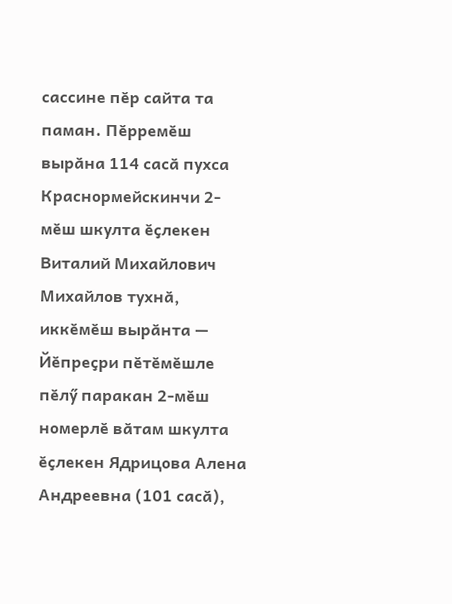сассине пӗр сайта та паман. Пӗрремӗш вырӑна 114 сасӑ пухса Краснормейскинчи 2-мӗш шкулта ӗҫлекен Виталий Михайлович Михайлов тухнӑ, иккӗмӗш вырӑнта — Йӗпреҫри пӗтӗмӗшле пӗлӳ паракан 2-мӗш номерлӗ вӑтам шкулта ӗҫлекен Ядрицова Алена Андреевна (101 сасӑ),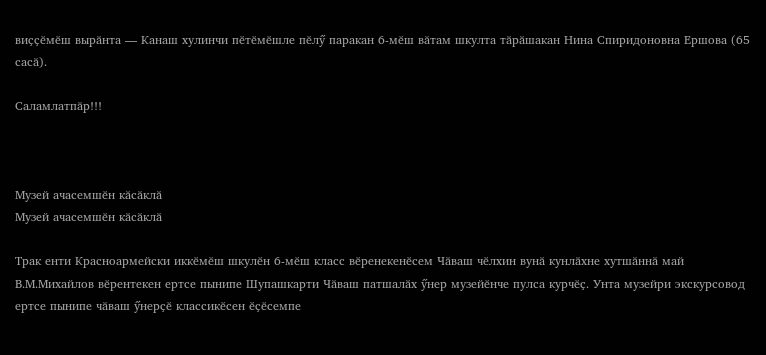виҫҫӗмӗш вырӑнта — Канаш хулинчи пӗтӗмӗшле пӗлӳ паракан 6-мӗш вӑтам шкулта тӑрӑшакан Нина Спиридоновна Ершова (65 сасӑ).

Саламлатпӑр!!!



Музей ачасемшӗн кӑсӑклӑ
Музей ачасемшӗн кӑсӑклӑ

Трак енти Красноармейски иккӗмӗш шкулӗн 6-мӗш класс вӗренекенӗсем Чӑваш чӗлхин вунӑ кунлӑхне хутшӑннӑ май В.М.Михайлов вӗрентекен ертсе пынипе Шупашкарти Чӑваш патшалӑх ӳнер музейӗнче пулса курчӗҫ. Унта музейри экскурсовод ертсе пынипе чӑваш ӳнерҫӗ классикӗсен ӗҫӗсемпе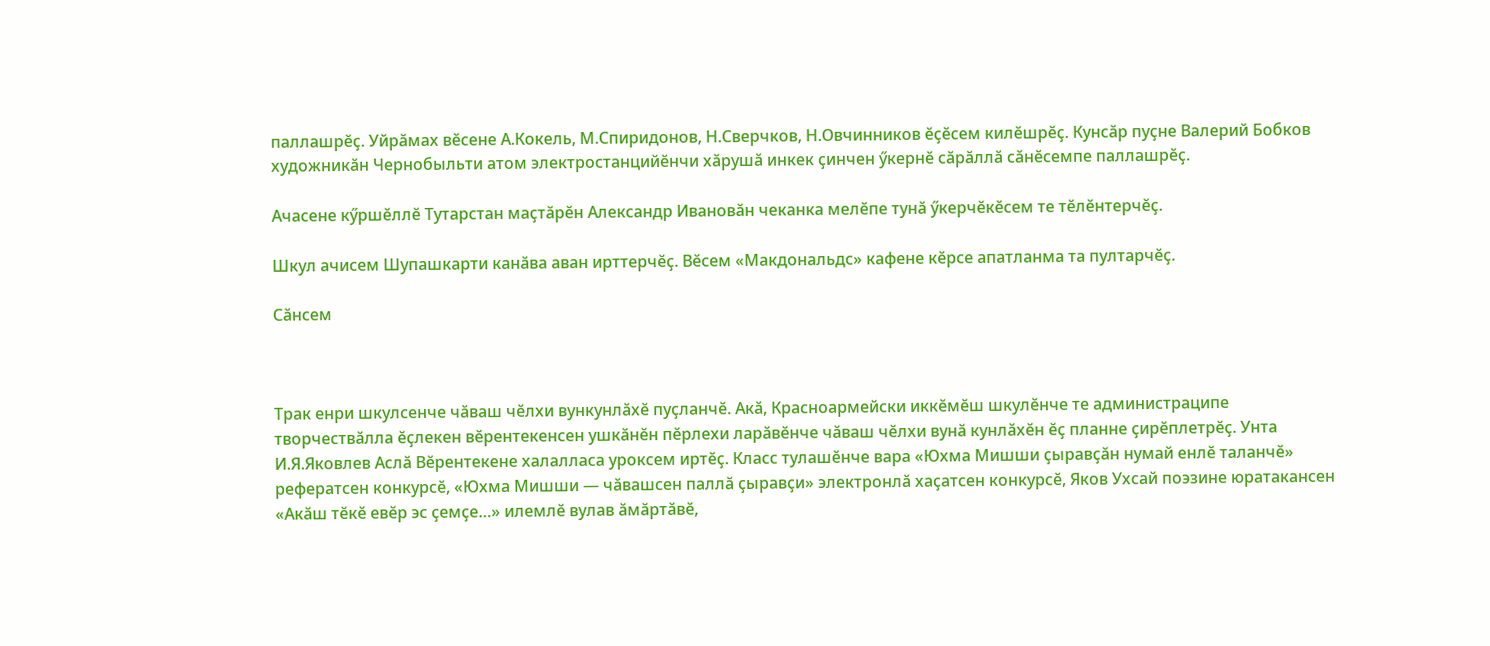паллашрӗҫ. Уйрӑмах вӗсене А.Кокель, М.Спиридонов, Н.Сверчков, Н.Овчинников ӗҫӗсем килӗшрӗҫ. Кунсӑр пуҫне Валерий Бобков художникӑн Чернобыльти атом электростанцийӗнчи хӑрушӑ инкек ҫинчен ӳкернӗ сӑрӑллӑ сӑнӗсемпе паллашрӗҫ.

Ачасене кӳршӗллӗ Тутарстан маҫтӑрӗн Александр Ивановӑн чеканка мелӗпе тунӑ ӳкерчӗкӗсем те тӗлӗнтерчӗҫ.

Шкул ачисем Шупашкарти канӑва аван ирттерчӗҫ. Вӗсем «Макдональдс» кафене кӗрсе апатланма та пултарчӗҫ.

Сӑнсем



Трак енри шкулсенче чӑваш чӗлхи вункунлӑхӗ пуҫланчӗ. Акӑ, Красноармейски иккӗмӗш шкулӗнче те администраципе творчествӑлла ӗҫлекен вӗрентекенсен ушкӑнӗн пӗрлехи ларӑвӗнче чӑваш чӗлхи вунӑ кунлӑхӗн ӗҫ планне ҫирӗплетрӗҫ. Унта И.Я.Яковлев Аслӑ Вӗрентекене халалласа уроксем иртӗҫ. Класс тулашӗнче вара «Юхма Мишши ҫыравҫӑн нумай енлӗ таланчӗ» рефератсен конкурсӗ, «Юхма Мишши — чӑвашсен паллӑ ҫыравҫи» электронлӑ хаҫатсен конкурсӗ, Яков Ухсай поэзине юратакансен «Акӑш тӗкӗ евӗр эс ҫемҫе…» илемлӗ вулав ӑмӑртӑвӗ,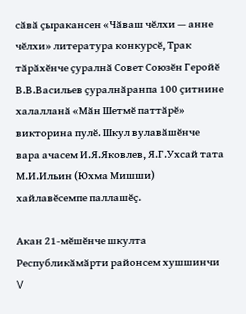сӑвӑ ҫыракансен «Чӑваш чӗлхи — анне чӗлхи» литература конкурсӗ, Трак тӑрӑхӗнче ҫуралнӑ Совет Союзӗн Геройӗ В.В.Васильев ҫуралнӑранпа 100 ҫитнине халалланӑ «Мӑн Шетмӗ паттӑрӗ» викторина пулӗ. Шкул вулавӑшӗнче вара ачасем И.Я.Яковлев, Я.Г.Ухсай тата М.И.Ильин (Юхма Мишши) хайлавӗсемпе паллашӗҫ.

Акан 21-мӗшӗнче шкулта Республикӑмӑрти районсем хушшинчи V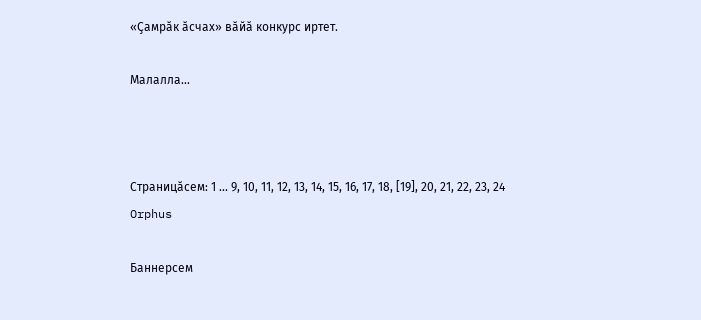«Ҫамрӑк ӑсчах» вӑйӑ конкурс иртет.

Малалла...



Страницӑсем: 1 ... 9, 10, 11, 12, 13, 14, 15, 16, 17, 18, [19], 20, 21, 22, 23, 24
Orphus

Баннерсем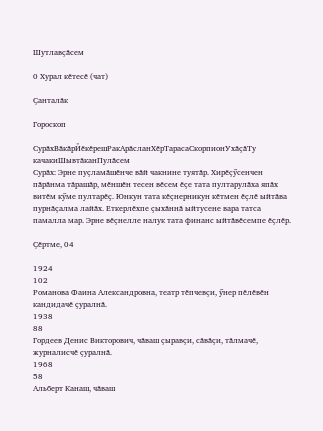Шутлавҫӑсем

0 Хурал кӗтесӗ (чат)

Ҫанталӑк

Гороскоп

СурӑхВӑкӑрЙӗкӗрешРакАрӑсланХӗрТарасаСкорпионУхӑҫӑТу качакиШывтӑканПулӑсем
Сурӑх: Эрне пуҫламӑшӗнче вӑй чакнине туятӑр. Хирӗҫӳсенчен пӑрӑнма тӑрашӑр, мӗншӗн тесен вӗсем ӗҫе тата пултарулӑха япӑх витӗм кӳме пултарӗҫ. Юнкун тата кӗҫнерникун кӗтмен ӗҫлӗ ыйтӑва пурнӑҫалма лайӑх. Еткерлӗхпе ҫыхӑннӑ ыйтусене вара татса памалла мар. Эрне вӗҫнелле налук тата финанс ыйтӑвӗсемпе ӗҫлӗр.

Ҫӗртме, 04

1924
102
Романова Фаина Александровна, театр тӗпчевҫи, ӳнер пӗлӗвӗн кандидачӗ ҫуралнӑ.
1938
88
Гордеев Денис Викторович, чӑваш ҫыравҫи, сӑвӑҫи, тӑлмачӗ, журналисчӗ ҫуралнӑ.
1968
58
Альберт Канаш, чӑваш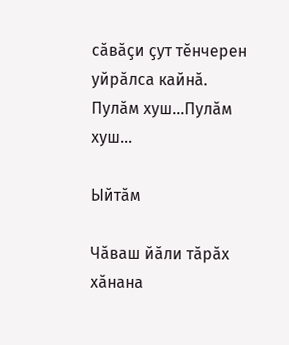сӑвӑҫи ҫут тӗнчерен уйрӑлса кайнӑ.
Пулӑм хуш...Пулӑм хуш...

Ыйтӑм

Чӑваш йӑли тӑрӑх хӑнана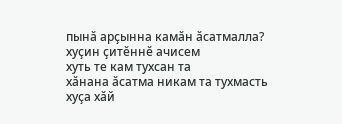пынӑ арҫынна камӑн ӑсатмалла?
хуҫин ҫитӗннӗ ачисем
хуть те кам тухсан та
хӑнана ӑсатма никам та тухмасть
хуҫа хӑй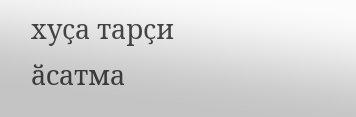хуҫа тарҫи
ӑсатма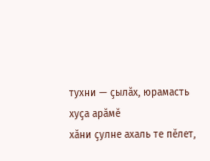тухни — ҫылӑх, юрамасть
хуҫа арӑмӗ
хӑни ҫулне ахаль те пӗлет,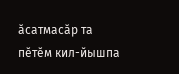ӑсатмасӑр та
пӗтӗм кил-йышпа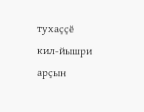тухаҫҫӗ
кил-йышри арҫын